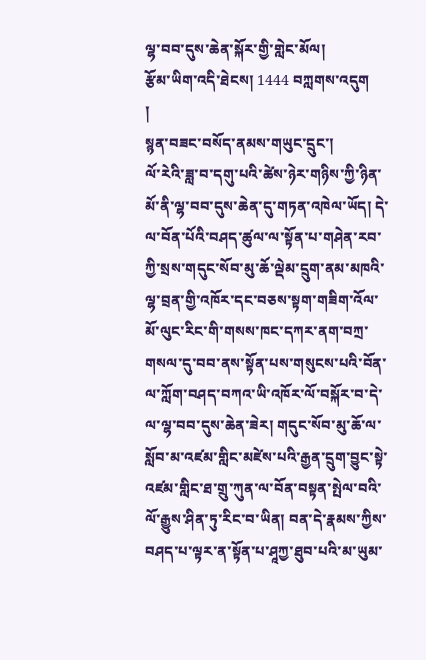ལྷ་བབ་དུས་ཆེན་སྐོར་གྱི་གླེང་མོལ།
རྩོམ་ཡིག་འདི་ཐེངས། 1444 བཀླགས་འདུག
།
སྙན་བཟང་བསོད་ནམས་གཡུང་དྲུང་།
ལོ་རེའི་ཟླ་བ་དགུ་པའི་ཚེས་ཉེར་གཉིས་ཀྱི་ཉིན་མོ་ནི་ལྷ་བབ་དུས་ཆེན་དུ་གཏན་འཁེལ་ཡོད། དེ་ལ་བོན་པོའི་བཤད་ཚུལ་ལ་སྟོན་པ་གཤེན་རབ་ཀྱི་སྲས་གདུང་སོབ་མུ་ཆོ་ལྡེམ་དྲུག་ནམ་མཁའི་ལྷ་བྲན་གྱི་འཁོར་དང་བཅས་སྟག་གཟིག་འོལ་མོ་ལུང་རིང་གི་གསས་ཁང་དཀར་ནག་བཀྲ་གསལ་དུ་བབ་ནས་སྟོན་པས་གསུངས་པའི་བོན་ལ་ཀློག་བཤད་བཀའ་ཡི་འཁོར་ལོ་བསྐོར་བ་དེ་ལ་ལྷ་བབ་དུས་ཆེན་ཟེར། གདུང་སོབ་མུ་ཆོ་ལ་སློབ་མ་འཛམ་གླིང་མཛེས་པའི་རྒྱན་དྲུག་བྱུང་སྟེ་འཛམ་གླིང་ཐ་གྲུ་ཀུན་ལ་བོན་བསྟན་སྤེལ་བའི་ལོ་རྒྱུས་ཤིན་ཏུ་རིང་བ་ཡིན། བན་དེ་རྣམས་ཀྱིས་བཤད་པ་ལྟར་ན་སྟོན་པ་ཤཱཀྱ་ཐུབ་པའི་མ་ཡུམ་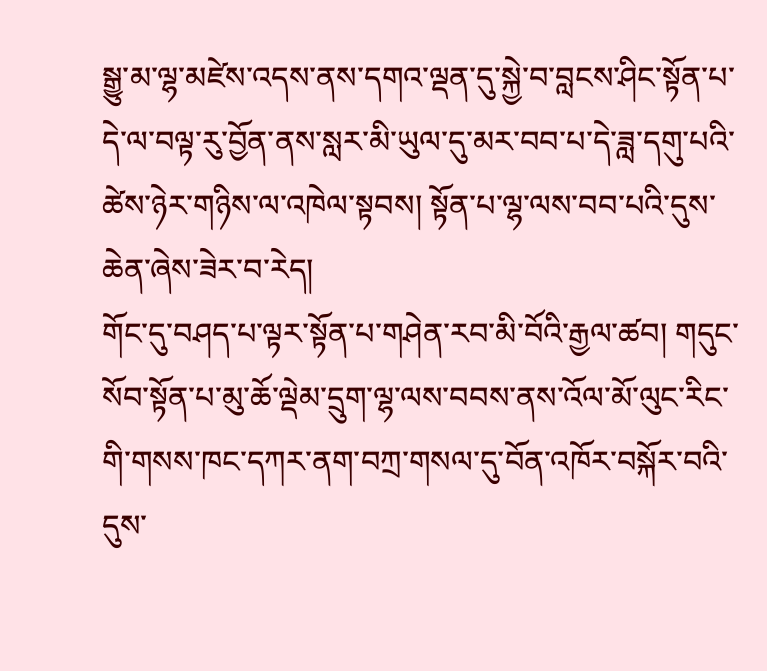སྒྱུ་མ་ལྷ་མཛེས་འདས་ནས་དགའ་ལྡན་དུ་སྐྱེ་བ་བླངས་ཤིང་སྟོན་པ་དེ་ལ་བལྟ་རུ་བྱོན་ནས་སླར་མི་ཡུལ་དུ་མར་བབ་པ་དེ་ཟླ་དགུ་པའི་ཚེས་ཉེར་གཉིས་ལ་འཁེལ་སྟབས། སྟོན་པ་ལྷ་ལས་བབ་པའི་དུས་ཆེན་ཞེས་ཟེར་བ་རེད།
གོང་དུ་བཤད་པ་ལྟར་སྟོན་པ་གཤེན་རབ་མི་བོའི་རྒྱལ་ཚབ། གདུང་སོབ་སྟོན་པ་མུ་ཆོ་ལྡེམ་དྲུག་ལྷ་ལས་བབས་ནས་འོལ་མོ་ལུང་རིང་གི་གསས་ཁང་དཀར་ནག་བཀྲ་གསལ་དུ་བོན་འཁོར་བསྐོར་བའི་དུས་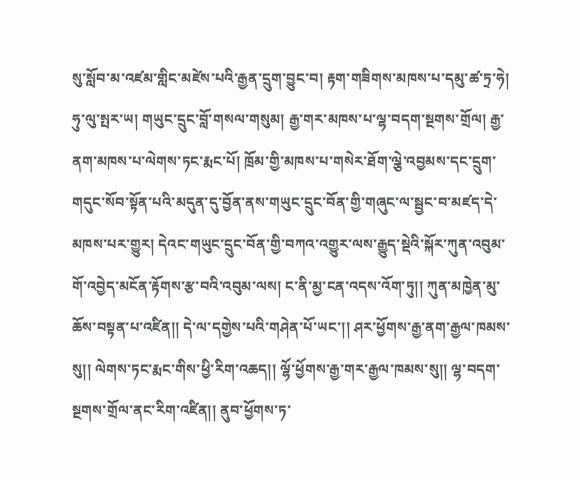སུ་སློབ་མ་འཛམ་གླིང་མཛེས་པའི་རྒྱན་དྲུག་བྱུང་བ། རྟག་གཟིགས་མཁས་པ་དམུ་ཚ་ཏྲ་ཧེ། ཧུ་ལུ་སྤར་ཡ། གཡུང་དྲུང་བློ་གསལ་གསུམ། རྒྱ་གར་མཁས་པ་ལྷ་བདག་སྔགས་གྲོལ། རྒྱ་ནག་མཁས་པ་ལེགས་ཏང་རྨང་པོ། ཁྲོམ་གྱི་མཁས་པ་གསེར་ཐོག་ལྕེ་འབྱམས་དང་དྲུག་གདུང་སོབ་སྟོན་པའི་མདུན་དུ་བྱོན་ནས་གཡུང་དྲུང་བོན་གྱི་གཞུང་ལ་སྦྱང་བ་མཛད་དེ་མཁས་པར་གྱུར། དེའང་གཡུང་དྲུང་བོན་གྱི་བཀའ་འགྱུར་ལས་རྒྱུད་སྡེའི་སྐོར་ཀུན་འབུམ་གོ་འབྱེད་མངོན་རྟོགས་རྩ་བའི་འབུམ་ལས། ང་ནི་མྱ་ངན་འདས་འོག་ཏུ།། ཀུན་མཁྱེན་མུ་ཆོས་བསྟན་པ་འཛིན།། དེ་ལ་དགྱེས་པའི་གཤེན་པོ་ཡང་།། ཤར་ཕྱོགས་རྒྱ་ནག་རྒྱལ་ཁམས་སུ།། ལེགས་ཏང་རྨང་གིས་ཕྱི་རིག་འཆད།། ལྷོ་ཕྱོགས་རྒྱ་གར་རྒྱལ་ཁམས་སུ།། ལྷ་བདག་སྔགས་གྲོལ་ནང་རིག་འཛིན།། ནུབ་ཕྱོགས་ཏ་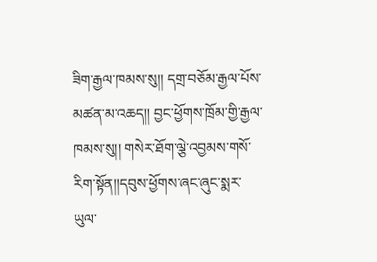ཟིག་རྒྱལ་ཁམས་སུ།། དགྲ་བཅོམ་རྒྱལ་པོས་མཚན་མ་འཆད།། བྱང་ཕྱོགས་ཁྲོམ་གྱི་རྒྱལ་ཁམས་སུ།། གསེར་ཐོག་ལྕེ་འབྱམས་གསོ་རིག་སྟོན།།དབུས་ཕྱོགས་ཞང་ཞུང་སྨར་ཡུལ་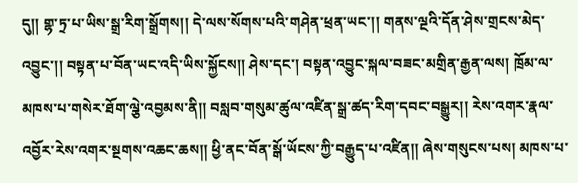དུ།། གྷ་ཏྲ་པ་ཡིས་སྒྲ་རིག་སྒྲོགས།། དེ་ལས་སོགས་པའི་གཤེན་ཕྲན་ཡང་།། གནས་ལྔའི་དོན་ཤེས་གྲངས་མེད་འབྱུང་།། བསྟན་པ་བོན་ཡང་འདི་ཡིས་སྐྱོངས།། ཤེས་དང་། བསྟན་འབྱུང་སྐལ་བཟང་མགྲིན་རྒྱན་ལས། ཁྲོམ་ལ་མཁས་པ་གསེར་ཐོག་ལྕེ་འབྱམས་ནི།། བསླབ་གསུམ་ཚུལ་འཛིན་སྒྲ་ཚད་རིག་དབང་བསྒྱུར།། རེས་འགར་རྣལ་འབྱོར་རེས་འགར་སྔགས་འཆང་ཆས།། ཕྱི་ནང་བོན་སྒོ་ཡོངས་ཀྱི་བརྒྱུད་པ་འཛིན།། ཞེས་གསུངས་པས། མཁས་པ་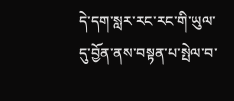དེ་དག་སླར་རང་རང་གི་ཡུལ་དུ་བྱོན་ནས་བསྟན་པ་སྤེལ་བ་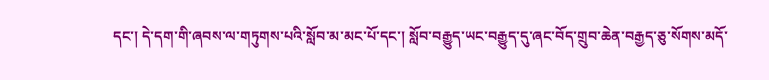དང་། དེ་དག་གི་ཞབས་ལ་གཏུགས་པའི་སློབ་མ་མང་པོ་དང་། སློབ་བརྒྱུད་ཡང་བརྒྱུད་དུ་ཞང་བོད་གྲུབ་ཆེན་བརྒྱད་ཅུ་སོགས་མདོ་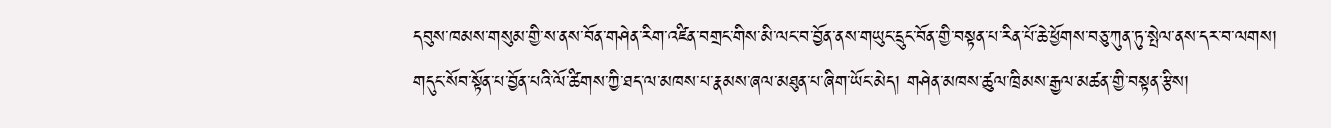དབུས་ཁམས་གསུམ་གྱི་ས་ནས་བོན་གཤེན་རིག་འཛིན་བགྲང་གིས་མི་ལང་བ་བྱོན་ནས་གཡུང་དྲུང་བོན་གྱི་བསྟན་པ་རིན་པོ་ཆེ་ཕྱོགས་བཅུ་ཀུན་ཏུ་སྤེལ་ནས་དར་བ་ལགས།
གདུང་སོབ་སྟོན་པ་བྱོན་པའི་ལོ་ཚིགས་ཀྱི་ཐད་ལ་མཁས་པ་རྣམས་ཞལ་མཐུན་པ་ཞིག་ཡོང་མེད། གཤེན་མཁས་ཚུལ་ཁྲིམས་རྒྱལ་མཚན་གྱི་བསྟན་རྩིས།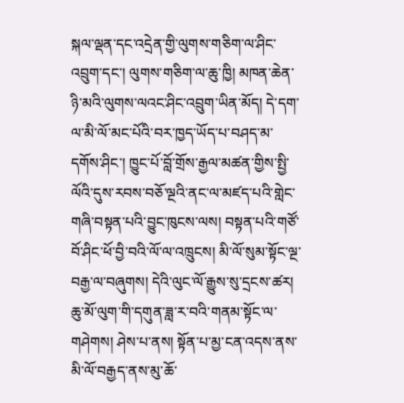སྐལ་ལྡན་དང་འདྲེན་གྱི་ལུགས་གཅིག་ལ་ཤིང་འབྲུག་དང་། ལུགས་གཅིག་ལ་ཆུ་ཁྱི། མཁན་ཆེན་ཉི་མའི་ལུགས་ལའང་ཤིང་འབྲུག་ཡིན་མོད། དེ་དག་ལ་མི་ལོ་མང་པོའི་བར་ཁྱད་ཡོད་པ་བཤད་མ་དགོས་ཤིང་། ཁྱུང་པོ་བློ་གྲོས་རྒྱལ་མཚན་གྱིས་སྤྱི་ལོའི་དུས་རབས་བཅོ་ལྔའི་ནང་ལ་མཛད་པའི་གླེང་གཞི་བསྟན་པའི་བྱུང་ཁུངས་ལས། བསྟན་པའི་གཙོ་བོ་ཤིང་ཕོ་བྱི་བའི་ལོ་ལ་འཁྲུངས། མི་ལོ་སུམ་སྟོང་ལྔ་བརྒྱ་ལ་བཞུགས། དེའི་ལུང་ལོ་རྒྱུས་སུ་དྲངས་ཚར། ཆུ་མོ་ལུག་གི་དགུན་ཟླ་ར་བའི་གནམ་སྟོང་ལ་གཤེགས། ཤེས་པ་ནས། སྟོན་པ་མྱ་ངན་འདས་ནས་མི་ལོ་བརྒྱད་ནས་མུ་ཆོ་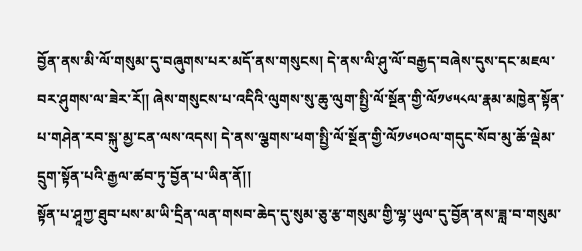བྱོན་ནས་མི་ལོ་གསུམ་དུ་བཞུགས་པར་མདོ་ནས་གསུངས། དེ་ནས་ལི་ཤུ་ལོ་བརྒྱད་བཞེས་དུས་དང་མཇལ་བར་ཤུགས་ལ་ཟེར་རོ།། ཞེས་གསུངས་པ་འདིའི་ལུགས་སུ་ཆུ་ལུག་སྤྱི་ལོ་སྔོན་གྱི་ལོ༡༦༥༨ལ་རྣམ་མཁྱེན་སྟོན་པ་གཤེན་རབ་སྐུ་མྱ་ངན་ལས་འདས། དེ་ནས་ལྕགས་ཕག་སྤྱི་ལོ་སྔོན་གྱི་ལོ༡༦༥༠ལ་གདུང་སོབ་མུ་ཆོ་ལྡེམ་དྲུག་སྟོན་པའི་རྒྱལ་ཚབ་ཏུ་བྱོན་པ་ཡིན་ནོ།།
སྟོན་པ་ཤཱཀྱ་ཐུབ་པས་མ་ཡི་དྲིན་ལན་གསབ་ཆེད་དུ་སུམ་ཅུ་རྩ་གསུམ་གྱི་ལྷ་ཡུལ་དུ་བྱོན་ནས་ཟླ་བ་གསུམ་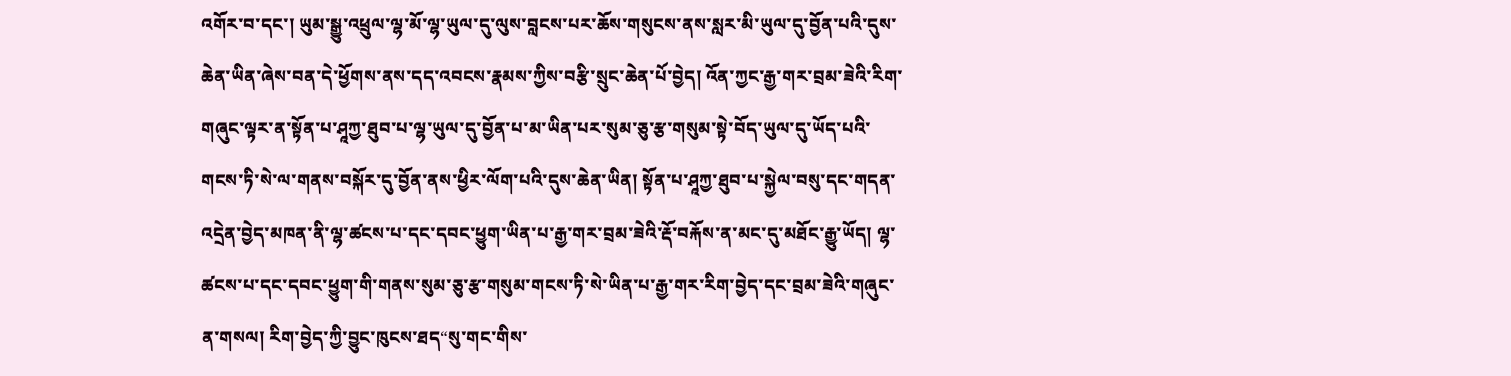འགོར་བ་དང་། ཡུམ་སྒྱུ་འཕྲུལ་ལྷ་མོ་ལྷ་ཡུལ་དུ་ལུས་བླངས་པར་ཆོས་གསུངས་ནས་སླར་མི་ཡུལ་དུ་བྱོན་པའི་དུས་ཆེན་ཡིན་ཞེས་བན་དེ་ཕྱོགས་ནས་དད་འབངས་རྣམས་ཀྱིས་བརྩི་སྲུང་ཆེན་པོ་བྱེད། འོན་ཀྱང་རྒྱ་གར་བྲམ་ཟེའི་རིག་གཞུང་ལྟར་ན་སྟོན་པ་ཤཱཀྱ་ཐུབ་པ་ལྷ་ཡུལ་དུ་བྱོན་པ་མ་ཡིན་པར་སུམ་ཅུ་རྩ་གསུམ་སྟེ་བོད་ཡུལ་དུ་ཡོད་པའི་གངས་ཏི་སེ་ལ་གནས་བསྐོར་དུ་བྱོན་ནས་ཕྱིར་ལོག་པའི་དུས་ཆེན་ཡིན། སྟོན་པ་ཤཱཀྱ་ཐུབ་པ་སྐྱེལ་བསུ་དང་གདན་འདྲེན་བྱེད་མཁན་ནི་ལྷ་ཚངས་པ་དང་དབང་ཕྱུག་ཡིན་པ་རྒྱ་གར་བྲམ་ཟེའི་རྡོ་བརྐོས་ན་མང་དུ་མཐོང་རྒྱུ་ཡོད། ལྷ་ཚངས་པ་དང་དབང་ཕྱུག་གི་གནས་སུམ་ཅུ་རྩ་གསུམ་གངས་ཏི་སེ་ཡིན་པ་རྒྱ་གར་རིག་བྱེད་དང་བྲམ་ཟེའི་གཞུང་ན་གསལ། རིག་བྱེད་ཀྱི་བྱུང་ཁུངས་ཐད“སུ་གང་གིས་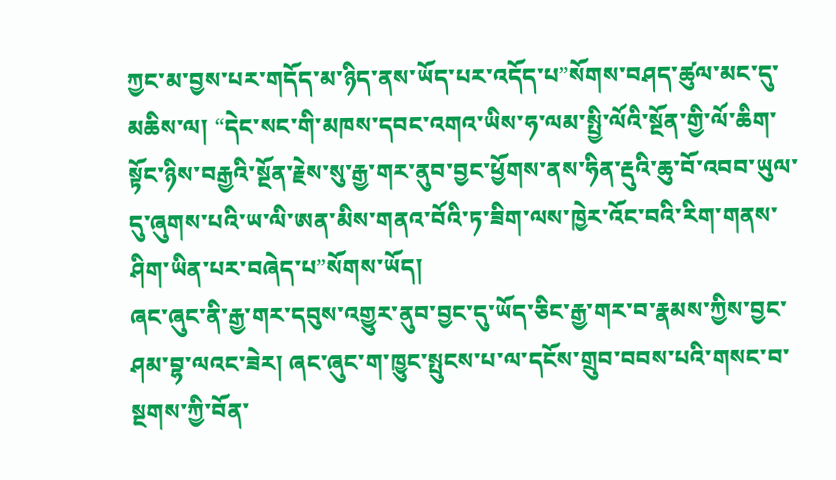ཀྱང་མ་བྱས་པར་གདོད་མ་ཉིད་ནས་ཡོད་པར་འདོད་པ”སོགས་བཤད་ཚུལ་མང་དུ་མཆིས་ལ། “དེང་སང་གི་མཁས་དབང་འགའ་ཡིས་ཧ་ལམ་སྤྱི་ལོའི་སྔོན་གྱི་ལོ་ཆིག་སྟོང་ཉིས་བརྒྱའི་སྔོན་རྗེས་སུ་རྒྱ་གར་ནུབ་བྱང་ཕྱོགས་ནས་ཧིན་རྡུའི་ཆུ་བོ་འབབ་ཡུལ་དུ་ཞུགས་པའི་ཡ་ལི་ཨན་མིས་གནའ་བོའི་ཏ་ཟིག་ལས་ཁྱེར་འོང་བའི་རིག་གནས་ཤིག་ཡིན་པར་བཞེད་པ”སོགས་ཡོད།
ཞང་ཞུང་ནི་རྒྱ་གར་དབུས་འགྱུར་ནུབ་བྱང་དུ་ཡོད་ཅིང་རྒྱ་གར་བ་རྣམས་ཀྱིས་བྱང་ཤམ་བྷ་ལའང་ཟེར། ཞང་ཞུང་ག་ཁྱུང་སྤུངས་པ་ལ་དངོས་གྲུབ་བབས་པའི་གསང་བ་སྔགས་ཀྱི་བོན་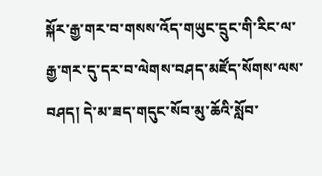སྐོར་རྒྱ་གར་བ་གསས་འོད་གཡུང་དྲུང་གི་རིང་ལ་རྒྱ་གར་དུ་དར་བ་ལེགས་བཤད་མཛོད་སོགས་ལས་བཤད། དེ་མ་ཟད་གདུང་སོབ་མུ་ཆོའི་སློབ་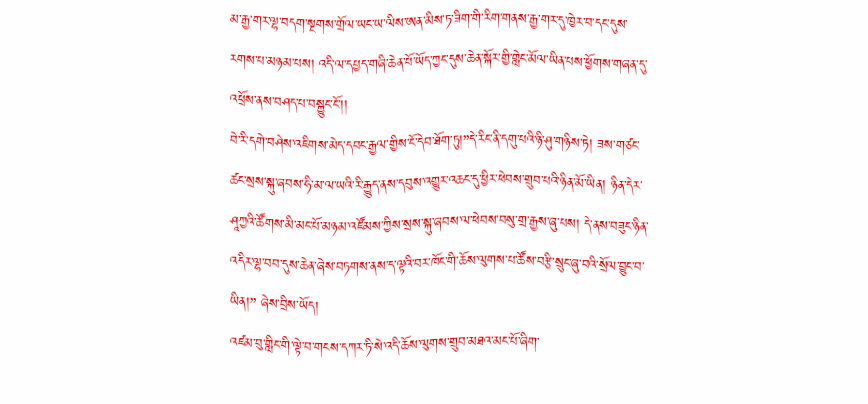མ་རྒྱ་གར་ལྷ་བདག་སྔགས་གྲོལ་ཡང་ཡ་ལིས་ཨན་མིས་ཏ་ཟིག་གི་རིག་གནས་རྒྱ་གར་དུ་ཁྱེར་བ་དང་དུས་རགས་པ་མཉམ་པས། འདི་ལ་དཔྱད་གཞི་ཆེན་པོ་ཡོད་ཀྱང་དུས་ཆེན་སྐོར་གྱི་གླེང་མོལ་ཡིན་པས་ཕྱོགས་གཞན་དུ་འཕྲོས་ནས་བཤད་པ་བསྐྱུང་ངོ་།།
བེ་རི་དགེ་བཤེས་འཇིགས་མེད་དབང་རྒྱལ་གྱིས་ངོ་དེབ་ཐོག་ཏུ།”དེ་རིང་ནི་དགུ་པའི་ཉི་ཤུ་གཉིས་ཏེ། ཟས་གཙང་ཚང་སྲས་སྐུ་ཞབས་ཧི་མ་ལ་ཡའི་རི་རྒྱུད་ནས་དབུས་འགྱུར་འཆང་དུ་ཕྱིར་ཕེབས་གྲུབ་པའི་ཉིན་མོ་ཡིན། ཉིན་དེར་ཤཱཀྱའི་ཚོགས་མི་མང་པོ་མཉམ་འཛོམས་ཀྱིས་སྲས་སྐུ་ཞབས་ལ་ཕེབས་བསུ་གྲ་རྒྱས་ཞུ་པས། དེ་ནས་བཟུང་ཉིན་འདིར་ལྷ་བབ་དུས་ཆེན་ཞེས་བཏགས་ནས་ད་ལྟའི་བར་ཁོང་གི་ཆོས་ལུགས་པ་ཚོས་བརྩི་སྲུང་ཞུ་བའི་སྲོལ་བྱུང་བ་ཡིན།” ཞེས་བྲིས་ཡོད།
འཛམ་བུ་གླིང་གི་ལྟེ་བ་གངས་དཀར་ཏི་སེ་འདི་ཆོས་ལུགས་གྲུབ་མཐའ་མང་པོ་ཞིག་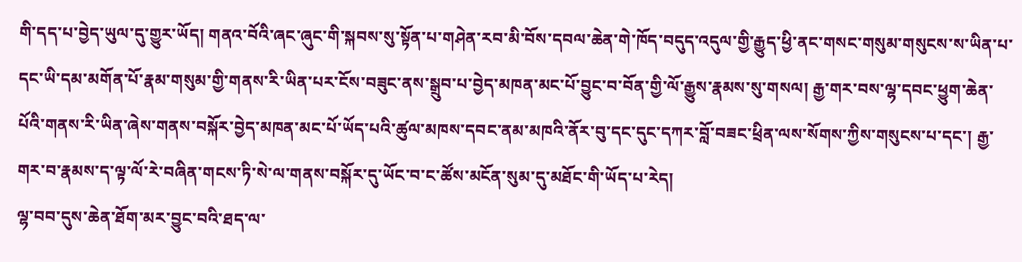གི་དད་པ་བྱེད་ཡུལ་དུ་གྱུར་ཡོད། གནའ་བོའི་ཞང་ཞུང་གི་སྐབས་སུ་སྟོན་པ་གཤེན་རབ་མི་བོས་དབལ་ཆེན་གེ་ཁོད་བདུད་འདུལ་གྱི་རྒྱུད་ཕྱི་ནང་གསང་གསུམ་གསུངས་ས་ཡིན་པ་དང་ཡི་དམ་མགོན་པོ་རྣམ་གསུམ་གྱི་གནས་རི་ཡིན་པར་ངོས་བཟུང་ནས་སྒྲུབ་པ་བྱེད་མཁན་མང་པོ་བྱུང་བ་བོན་གྱི་ལོ་རྒྱུས་རྣམས་སུ་གསལ། རྒྱ་གར་བས་ལྷ་དབང་ཕྱུག་ཆེན་པོའི་གནས་རི་ཡིན་ཞེས་གནས་བསྐོར་བྱེད་མཁན་མང་པོ་ཡོད་པའི་ཚུལ་མཁས་དབང་ནམ་མཁའི་ནོར་བུ་དང་དུང་དཀར་བློ་བཟང་ཕྲིན་ལས་སོགས་ཀྱིས་གསུངས་པ་དང་། རྒྱ་གར་བ་རྣམས་ད་ལྟ་ལོ་རེ་བཞིན་གངས་ཏི་སེ་ལ་གནས་བསྐོར་དུ་ཡོང་བ་ང་ཚོས་མངོན་སུམ་དུ་མཐོང་གི་ཡོད་པ་རེད།
ལྷ་བབ་དུས་ཆེན་ཐོག་མར་བྱུང་བའི་ཐད་ལ་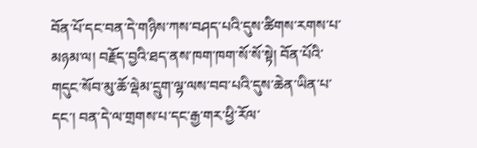བོན་པོ་དང་བན་དེ་གཉིས་ཀས་བཤད་པའི་དུས་ཚིགས་རགས་པ་མཉམ་ལ། བརྗོད་བྱའི་ཐད་ནས་ཁག་ཁག་སོ་སོ་སྟེ། བོན་པོའི་གདུང་སོབ་མུ་ཆོ་ལྡེམ་དྲུག་ལྷ་ལས་བབ་པའི་དུས་ཆེན་ཡིན་པ་དང་། བན་དེ་ལ་གྲགས་པ་དང་རྒྱ་གར་ཕྱི་རོལ་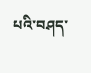པའི་བཤད་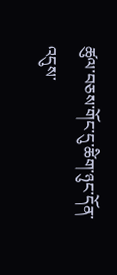ཚུལ་བཅས་གོང་དུ་ཚིག་ཉུང་དོན་འདུས་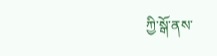ཀྱི་སྒོ་ནས་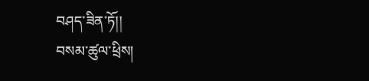བཤད་ཟིན་ཏོ།།
བསམ་ཚུལ་ཕྲིས།